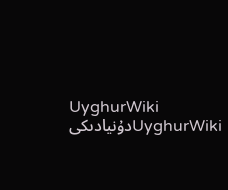UyghurWiki
UyghurWikiدۇنيادىكى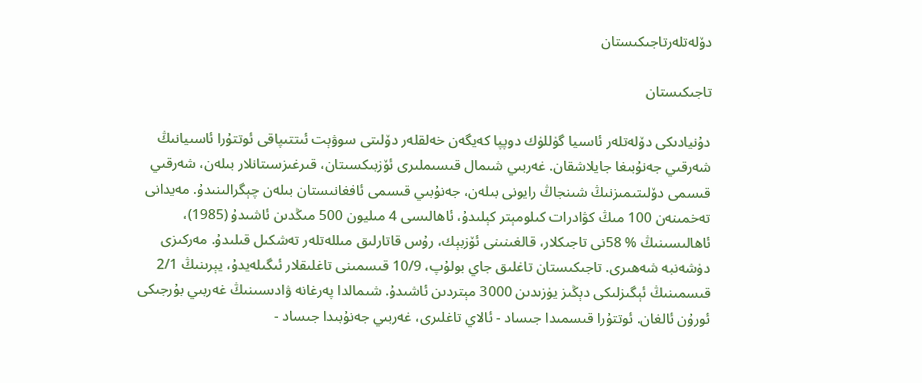دۆلەتلەرتاجىكىستان

تاجىكىستان

دۇنيادىكى دۆلەتلەر ئاسىيا گۈللۈك دوپپا كەيگەن خەلقلەر دۆلىتى سوۋېت ئىتتىپاقى ئوتتۇرا ئاسىيانىڭ شەرقىي جەنۇبىغا جايلاشقان. غەربىي شىمال قىسىملىرى ئۆزبىكسىتان، قىرغىزسىتانلار بىلەن، شەرقىي قىسمى دۆلىتىمىزنىڭ شىنجاڭ رايونى بىلەن، جەنۇبىي قىسمى ئافغانىستان بىلەن چېگرالىنىدۇ. مەيدانى تەخمىنەن 100 مىڭ كۋادرات كىلومېتر كېلىدۇ، ئاھالىسى 4 مىليون 500 مىڭدىن ئاشىدۇ (1985)، ئاھالىسىنىڭ % 58نى تاجىكلار، قالغىنىنى ئۆزبېك، رۇس قاتارلىق مىللەتلەر تەشكىل قىلىدۇ. مەركىزى دۈشەنبە شەھىرى. تاجىكىستان تاغلىق جاي بولۇپ، 10/9 قىسمىنى تاغلىقلار ئىگىلەيدۇ، يېرىنىڭ 2/1 قىسمىنىڭ ئېگىزلىكى دېڭىز يۈزىدىن 3000 مېتردىن ئاشىدۇ. شىمالدا پەرغانە ۋادىسىنىڭ غەربىي بۇرجىكى ئورۇن ئالغان. ئوتتۇرا قىسمىدا جىساد - ئالاي تاغلىرى، غەربىي جەنۇبىدا جىساد -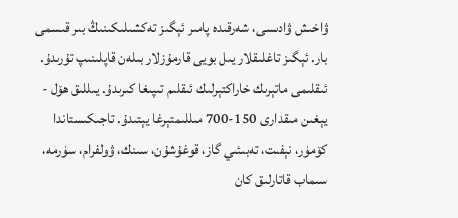ۋاخىش ۋادىسى، شەرقىدە پامىر ئېگىز تەكشىلىكىنىڭ بىر قىسمى بار. ئېگىز تاغلىقلار يىل بويى قارمۇزلار بىلەن قاپلىنىپ تۇرىدۇ. ئىقلىمى ماتېرىك خاراكتېرلىك ئىقلىم تىپىغا كىرىدۇ. يىللىق ھۆل - يېغىن مىقدارى 150-700 مىللىمتېرغا يېتىدۇ. تاجىكىستاندا كۆمۈر، نېفىت، تەبىئىي گاز، قوغۇشۇن، سىنك، ۋولفرام، سۈرمە، سىماب قاتارلىق كان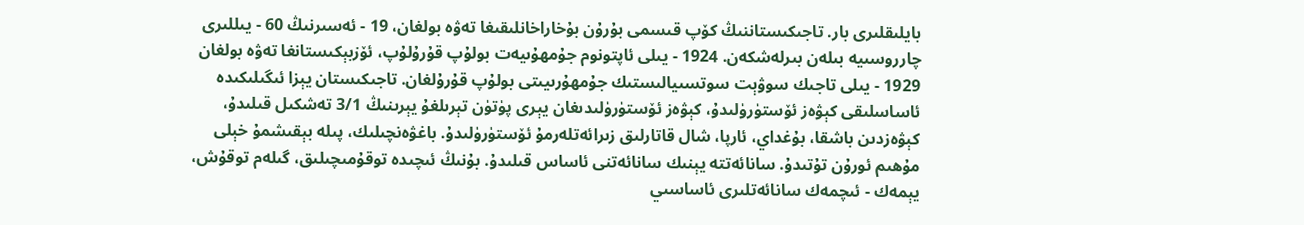بايلىقلىرى بار. تاجىكىستاننىڭ كۆپ قىسمى بۇرۇن بۇخاراخانلىقىغا تەۋە بولغان، 19 - ئەسىرنىڭ 60 - يىللىرى چارروسىيە بىلەن بىرلەشكەن. 1924 - يىلى ئاپتونوم جۇمھۇىيەت بولۇپ قۇرۇلۇپ، ئۆزبېكىستانغا تەۋە بولغان 1929 - يىلى تاجىك سوۋېت سوتسىيالىستىك جۇمھۇرىيىتى بولۇپ قۇرۇلغان. تاجىكىستان يېزا ئىگىلىكىدە ئاساسلىقى كېۋەز ئۆستۈرۈلىدۇ، كېۋەز ئۆستۈرۈلىدىغان يېرى پۈتۈن تېرىلغۇ يېرىنىڭ 3/1 تەشكىل قىلىدۇ، كېۋەزدىن باشقا، بۇغداي، ئارپا، شال قاتارلىق زىرائەتلەرمۇ ئۆستۈرۈلىدۇ. باغۋەنچىلىك، پىلە بېقىشمۇ خېلى مۇھىم ئورۇن تۇتىدۇ. سانائەتتە يېنىك سانائەتنى ئاساس قىلىدۇ. بۇنىڭ ئىچىدە توقۇمىچىلىق، گىلەم توقۇش، يېمەك - ئىچمەك سانائەتلىرى ئاساسىي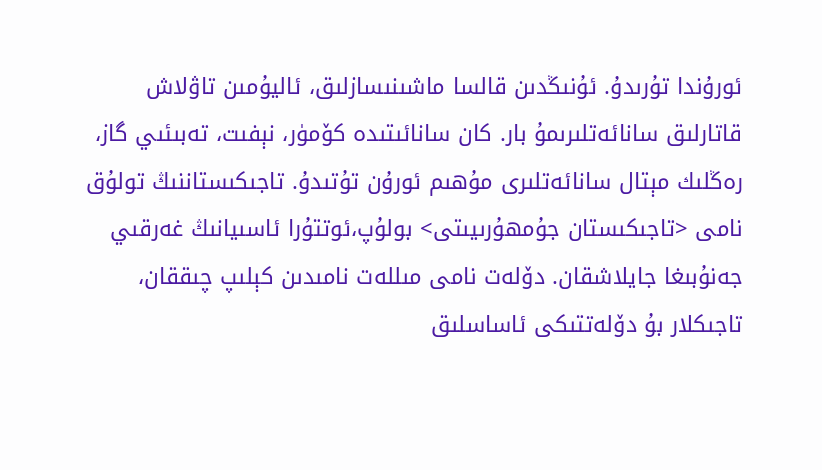ئورۇندا تۇرىدۇ. ئۇنىڭدىن قالسا ماشىنىسازلىق، ئاليۇمىن تاۋلاش قاتارلىق سانائەتلىرىمۇ بار. كان سانائىتىدە كۆمۈر، نېفىت، تەبىئىي گاز، رەڭلىك مېتال سانائەتلىرى مۇھىم ئورۇن تۇتىدۇ. تاجىكىستاننىڭ تولۇق نامى <تاجىكىستان جۇمھۇرىيىتى> بولۇپ،ئوتتۇرا ئاسىيانىڭ غەرقىي جەنۇبىغا جايلاشقان. دۆلەت نامى مىللەت نامىدىن كېلىپ چىققان، تاجىكلار بۇ دۆلەتتىكى ئاساسلىق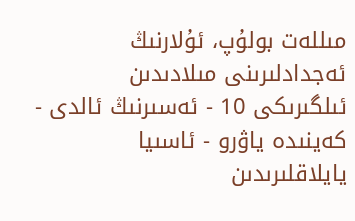مىللەت بولۇپ، ئۇلارنىڭ ئەجدادلىرىنى مىلادىدىن ئىلگىرىكى 10 - ئەسىرنىڭ ئالدى - كەينىدە ياۋرو - ئاسىيا يايلاقلىرىدىن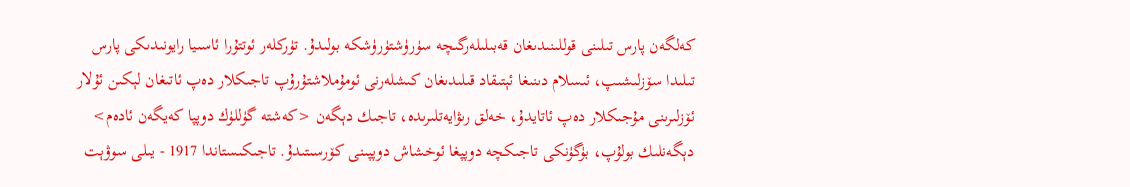كەلگەن پارس تىلىنى قوللىنىدىغان قەبىلىلەرگىچە سۈرۈشتۈرۈشكە بولىدۇ. تۈركلەر ئوتتۇرا ئاسىيا رايونىدىكى پارس تىلىدا سۆزلىشىپ، ئىسلام دىنىغا ئېتىقاد قىلىدىغان كىشلەرنى ئومۇملاشتۇرۇپ تاجىكلار دەپ ئاتىغان لېكىن ئۇلار ئۆزلىرىنى مۇجىكلار دەپ ئاتايدۇ، خەلق رىۋايەتلىرىدە، تاجىك دېگەن <كەشتە گۈللۈك دوپپا كەيگەن ئادەم> دېگەنلىك بولۇپ، بۈگۈنكى تاجىكچە دوپپغا ئوخشاش دوپپىنى كۆرسىتىدۇ. تاجىكىستاندا 1917 - يىلى سوۋېت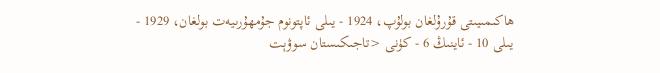ھاكىمىيىتى قۇرۇلغان بولۇپ، 1924 - يىلى ئاپتونوم جۇمھۇرىيەت بولغان، 1929 - يىلى 10 - ئاينىڭ 6 - كۈنى <تاجىكىستان سوۋېت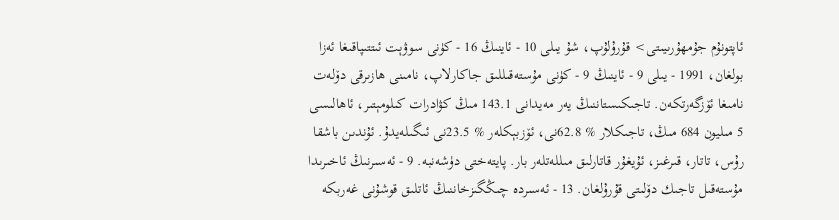ئاپتونۇم جۇمھۇرىيىتى> قۇرۇلۇپ، شۇ يىلى 10 - ئاينىڭ 16 - كۈنى سوۋېت ئىتتىپاقىغا ئەزا بولغان، 1991 - يىلى 9 - ئاينىڭ 9 - كۈنى مۇستەقىللىق جاكارلاپ، نامىنى ھازىرقى دۆلەت نامىغا ئۆزگەرتكەن. تاجىكىستاننىڭ يەر مەيدانى 143.1 مىڭ كۋادرات كىلومېتىر، ئاھالىسى 5 مىليون 684 مىڭ، تاجىكلار % 62.8نى، ئۆزبېكلەر % 23.5نى ئىگىلەيدۇ. ئۇندىن باشقا رۇس، تاتار، قىرغىز، ئۇيغۇر قاتارلىق مىللەتلەر بار. پايتەختى دۈشەنبە. 9 - ئەسىرنىڭ ئاخىرىدا مۇستەقىل تاجىك دۆلىتى قۇرۇلغان. 13 - ئەسىردە چىڭگىزخاننىڭ ئاتلىق قوشۇنى غەربكە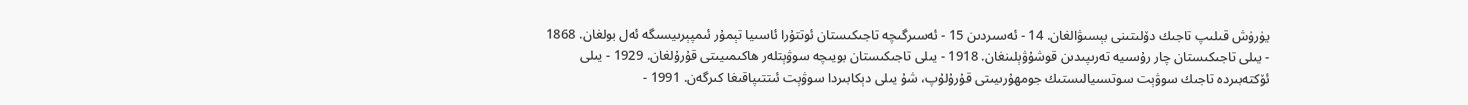يۈرۈش قىلىپ تاجىك دۆلىتىنى بېسىۋالغان. 14 - ئەسىردىن 15 - ئەسىرگىچە تاجىكىستان ئوتتۇرا ئاسىيا تېمۇر ئىمپېرىيسىگە ئەل بولغان. 1868 - يىلى تاجىكىستان چار رۇسىيە تەرىپىدىن قوشۇۋېلىنغان. 1918 - يىلى تاجىكىستان بويىچە سوۋېتلەر ھاكىمىيىتى قۇرۇلغان. 1929 - يىلى ئۆكتەبىردە تاجىك سوۋېت سوتسىيالىستىك جومھۇرىيىتى قۇرۇلۇپ، شۇ يىلى دېكابىردا سوۋېت ئىتتىپاقىغا كىرگەن. 1991 -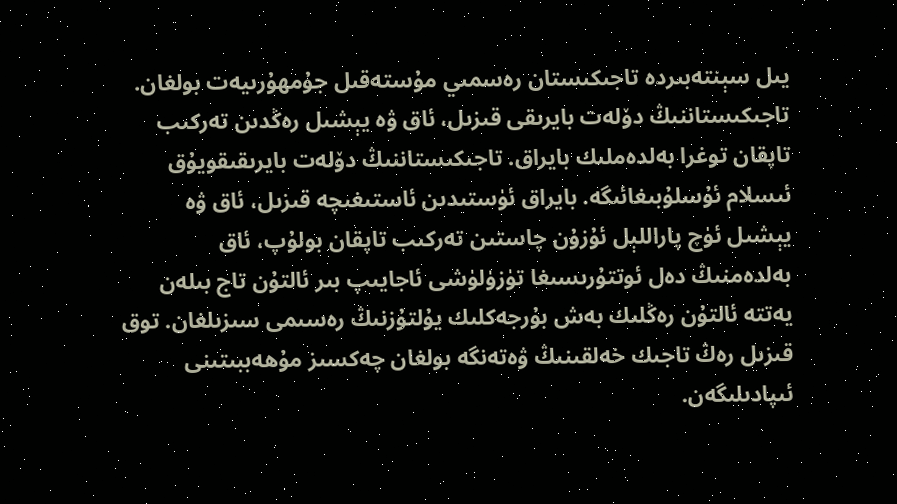يىل سېنتەبىردە تاجىكىستان رەسمىي مۇستەقىل جۇمھۇرىيەت بولغان. تاجىكىستاننىڭ دۆلەت بايرىقى قىزىل، ئاق ۋە يېشىل رەڭدىن تەركىب تاپقان توغرا بەلدەملىك بايراق. تاجىكىستاننىڭ دۆلەت بايرىقىقويۇق ئىسلام ئۇسلۇبىغائىگە. بايراق ئۈستىدىن ئاستىغىچە قىزىل، ئاق ۋە يېشىل ئۈچ پاراللېل ئۇزۇن چاستىن تەركىب تاپقان بولۇپ، ئاق بەلدەمنىڭ دەل ئوتتۇرىسىغا تۈزۈلۈشى ئاجايىپ بىر ئالتۇن تاج بىلەن يەتتە ئالتۇن رەڭلىك بەش بۇرجەكلىك يۇلتۇزنىڭ رەسىمى سىزىلغان. توق قىزىل رەڭ تاجىك خەلقىنىڭ ۋەتەنگە بولغان چەكسىز مۇھەببىتىنى ئىپادىلىگەن.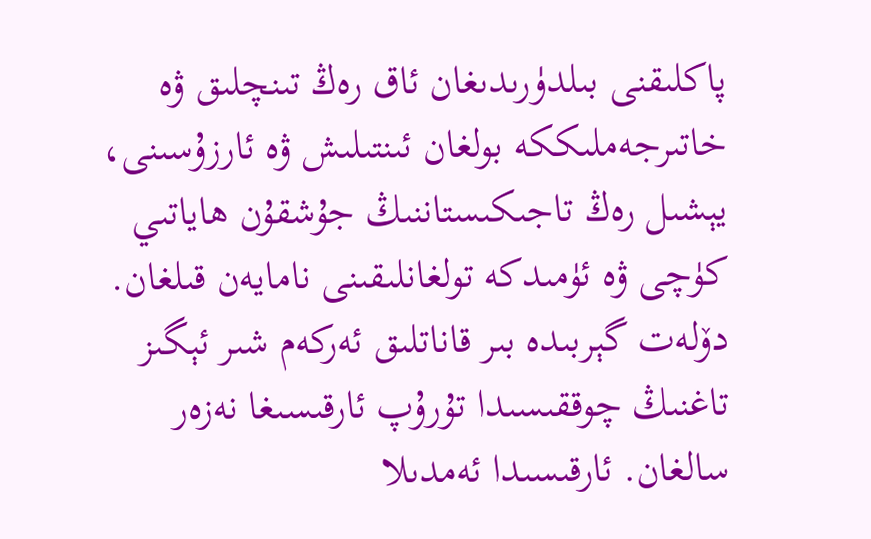پاكلىقنى بىلدۈرىدىغان ئاق رەڭ تىنچلىق ۋە خاتىرجەملىككە بولغان ئىنتىلىش ۋە ئارزۇسىنى، يېشىل رەڭ تاجىكىستاننىڭ جۇشقۇن ھاياتىي كۈچى ۋە ئۈمىدكە تولغانلىقىنى نامايەن قىلغان. دۆلەت گېربىدە بىر قاناتلىق ئەركەم شىر ئېگىز تاغنىڭ چوققىسىدا تۇرۇپ ئارقىسىغا نەزەر سالغان. ئارقىسىدا ئەمدىلا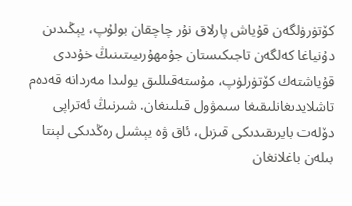كۆتۈرۈلگەن قۇياش پارلاق نۇر چاچقان بولۇپ، يېڭىدىن دۇنياغا كەلگەن تاجىكىستان جۇمھۇرىيىتىنىڭ خۇددى قۇياشتەك كۆتۈرلۈپ، مۇستەقىللىق يولىدا مەردانە قەدەم تاشلايدىغانلىقىغا سىمۋول قىلىنغان. شىرنىڭ ئەتراپى دۆلەت بايرىقىدىكى قىزىل، ئاق ۋە يېشىل رەڭدىكى لېنتا بىلەن باغلانغان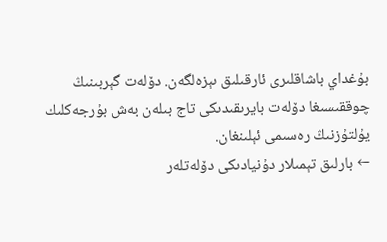بۇغداي باشاقلىرى ئارقىلىق ىېزەلگەن. دۆلەت گېربىنىڭ چوققىسىغا دۆلەت بايرىقىدىكى تاج بىلەن بەش بۇرجەكلىك يۇلتۇزنىڭ رەسىمى ئېلىنغان.
← بارلىق تېمىلار دۇنيادىكى دۆلەتلەر